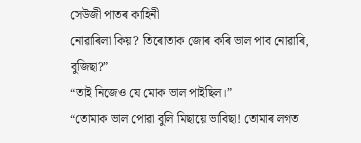সেউজী পাতৰ কাহিনী
নোৱাৰিলা কিয়? তিৰোতাক জোৰ কৰি ভাল পাব নোৱাৰি, বুজিছা?”
“তাই নিজেও যে মোক ভাল পাইছিল।”
“তোমাক ভাল পোৱা বুলি মিছায়ে ভাবিছা! তোমাৰ লগত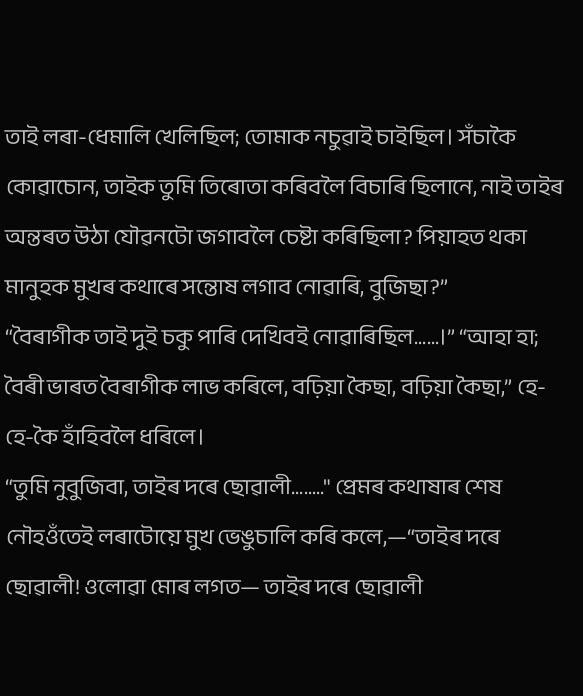তাই লৰা-ধেমালি খেলিছিল; তোমাক নচুৱাই চাইছিল। সঁচাকৈ কোৱাচোন, তাইক তুমি তিৰোতা কৰিবলৈ বিচাৰি ছিলানে, নাই তাইৰ অন্তৰত উঠা যৌৱনটো জগাবলৈ চেষ্টা কৰিছিলা? পিয়াহত থকা মানুহক মুখৰ কথাৰে সন্তোষ লগাব নোৱাৰি, বুজিছা?”
“বৈৰাগীক তাই দুই চকু পাৰি দেখিবই নোৱাৰিছিল......।” “আহা হা; বৈৰী ভাৰত বৈৰাগীক লাভ কৰিলে, বঢ়িয়া কৈছা, বঢ়িয়া কৈছা,” হে-হে-কৈ হাঁহিবলৈ ধৰিলে।
“তুমি নুবুজিবা, তাইৰ দৰে ছোৱালী........" প্ৰেমৰ কথাষাৰ শেষ নৌহওঁতেই লৰাটোয়ে মুখ ভেঙুচালি কৰি কলে,—“তাইৰ দৰে ছোৱালী! ওলোৱা মোৰ লগত— তাইৰ দৰে ছোৱালী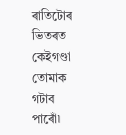ৰাতিটোৰ ভিতৰত কেইগণ্ডা তোমাক গটাব পাৰোঁ৷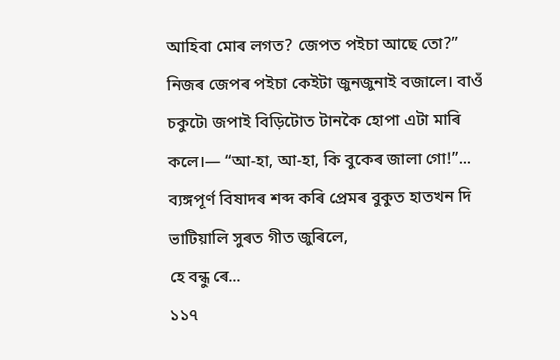আহিবা মোৰ লগত? জেপত পইচা আছে তো?” নিজৰ জেপৰ পইচা কেইটা জুনজুনাই বজালে। বাওঁ চকুটে৷ জপাই বিড়িটোত টানকৈ হোপা এটা মাৰি কলে।— “আ-হা, আ-হা, কি বুকেৰ জালা গো!”... ব্যঙ্গপূৰ্ণ বিষাদৰ শব্দ কৰি প্ৰেমৰ বুকুত হাতখন দি ভাটিয়ালি সুৰত গীত জুৰিলে,
হে বন্ধু ৰে...
১১৭